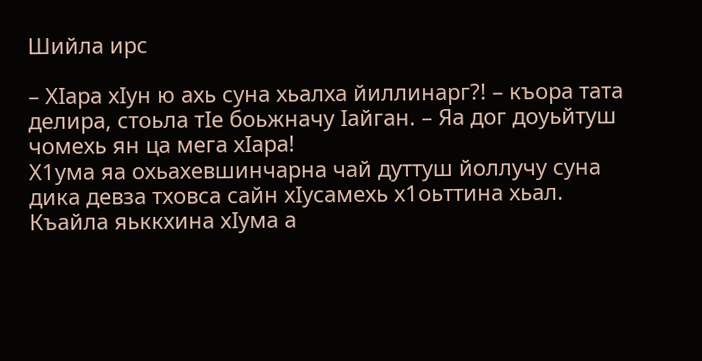Шийла ирс

– ХIара хIун ю ахь суна хьалха йиллинарг?! – къора тата делира, стоьла тIе боьжначу Iайган. – Яа дог доуьйтуш чомехь ян ца мега хIара!
Х1ума яа охьахевшинчарна чай дуттуш йоллучу суна дика девза тховса сайн хIусамехь х1оьттина хьал. Къайла яьккхина хIума а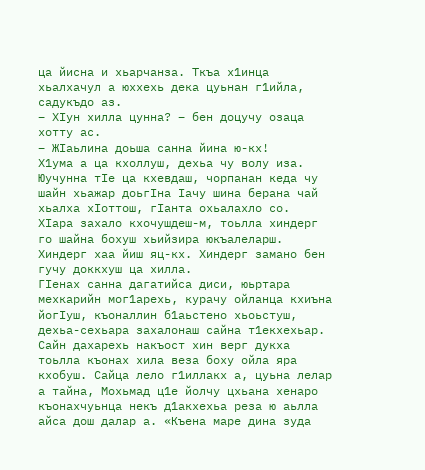ца йисна и хьарчанза. Ткъа х1инца хьалхачул а юххехь дека цуьнан г1ийла, садукъдо аз.
– ХIун хилла цунна? – бен доцучу озаца хотту ас.
– ЖIаьлина доьша санна йина ю-кх!
Х1ума а ца кхоллуш, дехьа чу волу иза.
Юучунна тIе ца кхевдаш, чорпанан кеда чу шайн хьажар доьгIна Iачу шина берана чай хьалха хIоттош, гIанта охьалахло со.
ХIара захало кхочушдеш-м, тоьлла хиндерг го шайна бохуш хьийзира юкъалеларш. Хиндерг хаа йиш яц-кх. Хиндерг замано бен гучу доккхуш ца хилла.
ГIенах санна дагатийса диси, юьртара мехкарийн мог1арехь, курачу ойланца кхиъна йогIуш, къоналлин б1аьстено хьоьстуш, дехьа-сехьара захалонаш сайна т1екхехьар. Сайн дахарехь накъост хин верг дукха тоьлла къонах хила веза боху ойла яра  кхобуш. Сайца лело г1иллакх а, цуьна лелар а тайна, Мохьмад ц1е йолчу цхьана хенаро къонахчуьнца некъ д1акхехьа реза ю аьлла айса дош далар а. «Къена маре дина зуда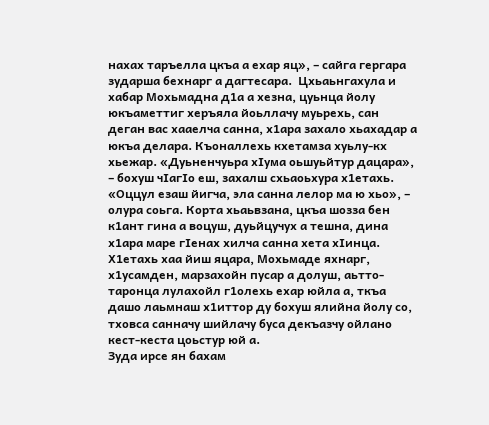нахах таръелла цкъа а ехар яц», – сайга гергара зударша бехнарг а дагтесара.  Цхьаьнгахула и хабар Мохьмадна д1а а хезна, цуьнца йолу юкъаметтиг херъяла йоьллачу муьрехь, сан деган вас хааелча санна, х1ара захало хьахадар а юкъа делара. Къоналлехь кхетамза хуьлу-кх хьежар. «Дуьненчуьра хIума оьшуьйтур дацара», – бохуш чIагIо еш, захалш схьаоьхура х1етахь. «Оццул езаш йигча, эла санна лелор ма ю хьо», – олура соьга. Корта хьаьвзана, цкъа шозза бен к1ант гина а воцуш, дуьйцучух а тешна, дина х1ара маре гIенах хилча санна хета хIинца.
Х1етахь хаа йиш яцара, Мохьмаде яхнарг, х1усамден, марзахойн пусар а долуш, аьтто-таронца лулахойл г1олехь ехар юйла а, ткъа дашо лаьмнаш х1иттор ду бохуш ялийна йолу со, тховса санначу шийлачу буса декъазчу ойлано кест-кеста цоьстур юй а.
Зуда ирсе ян бахам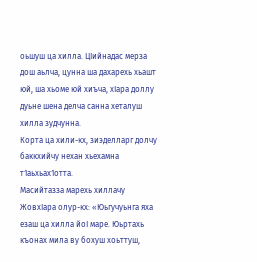оьшуш ца хилла. ЦIийнадас мерза дош аьлча, цунна ша дахарехь хьашт юй, ша хьоме юй хиъча, хIара доллу дуьне шена делча санна хеталуш хилла зудчунна.
Корта ца хили-кх, зиэделларг долчу баккхийчу нехан хьехамна т1аьхьах1отта.
Масийтазза марехь хиллачу ЖовхIара олур-кх: «Юьгучуьнга яха езаш ца хилла йоI маре. Юьртахь къонах мила ву бохуш хоьттуш,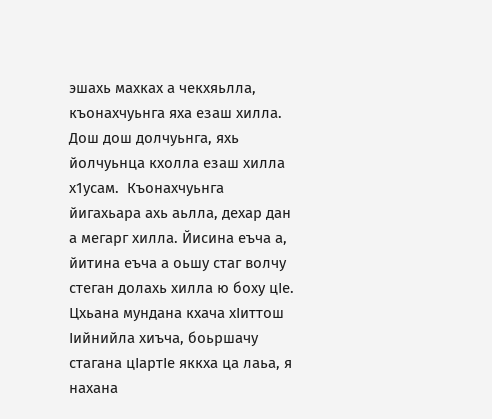эшахь махках а чекхяьлла, къонахчуьнга яха езаш хилла. Дош дош долчуьнга, яхь йолчуьнца кхолла езаш хилла х1усам.  Къонахчуьнга йигахьара ахь аьлла, дехар дан а мегарг хилла. Йисина еъча а, йитина еъча а оьшу стаг волчу стеган долахь хилла ю боху цIе. Цхьана мундана кхача хIиттош Iийнийла хиъча, боьршачу стагана цIартIе яккха ца лаьа, я нахана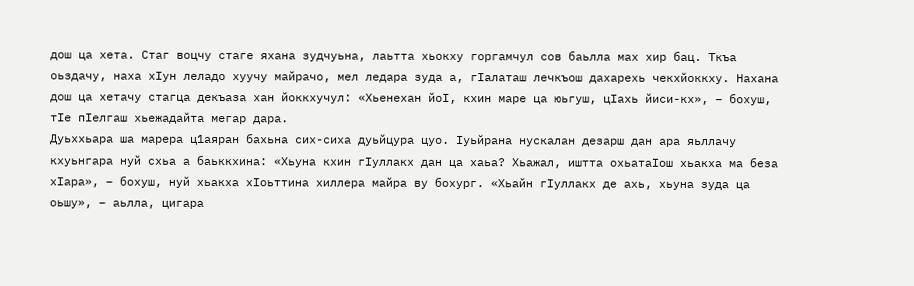дош ца хета. Стаг воцчу стаге яхана зудчуьна, лаьтта хьокху горгамчул сов баьлла мах хир бац. Ткъа оьздачу, наха хIун леладо хуучу майрачо, мел ледара зуда а, гIалаташ лечкъош дахарехь чекхйоккху. Нахана дош ца хетачу стагца декъаза хан йоккхучул: «Хьенехан йоI, кхин маре ца юьгуш, цIахь йиси-кх», – бохуш, тIе пIелгаш хьежадайта мегар дара.
Дуьххьара ша марера ц1аяран бахьна сих-сиха дуьйцура цуо. Iуьйрана нускалан дезарш дан ара яьллачу кхуьнгара нуй схьа а баьккхина: «Хьуна кхин гIуллакх дан ца хаьа? Хьажал, иштта охьатаIош хьакха ма беза хIара», – бохуш, нуй хьакха хIоьттина хиллера майра ву бохург. «Хьайн гIуллакх де ахь, хьуна зуда ца оьшу», – аьлла, цигара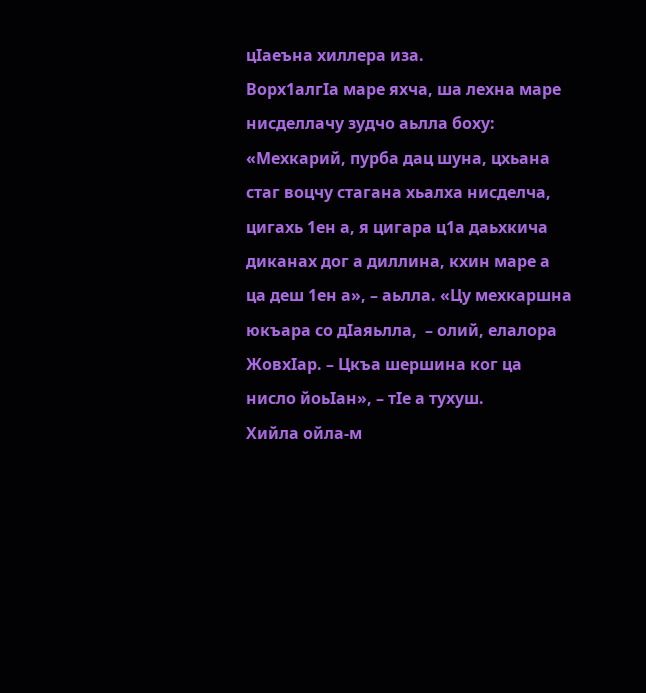цIаеъна хиллера иза.
Ворх1алгIа маре яхча, ша лехна маре нисделлачу зудчо аьлла боху: «Мехкарий, пурба дац шуна, цхьана стаг воцчу стагана хьалха нисделча, цигахь 1ен а, я цигара ц1а даьхкича диканах дог а диллина, кхин маре а ца деш 1ен а», – аьлла. «Цу мехкаршна юкъара со дIаяьлла,  – олий, елалора ЖовхIар. – Цкъа шершина ког ца нисло йоьIан», – тIе а тухуш.
Хийла ойла-м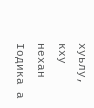хуьлу, кху нехан Iодика а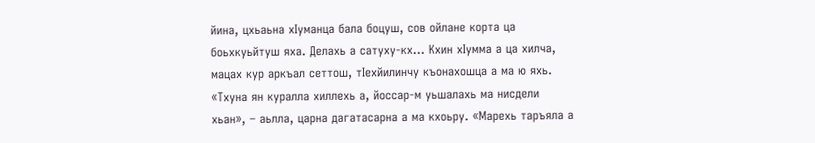йина, цхьаьна хIуманца бала боцуш, сов ойлане корта ца боьхкуьйтуш яха. Делахь а сатуху-кх… Кхин хIумма а ца хилча, мацах кур аркъал сеттош, тIехйилинчу къонахошца а ма ю яхь. «Тхуна ян куралла хиллехь а, йоссар-м уьшалахь ма нисдели хьан», – аьлла, царна дагатасарна а ма кхоьру. «Марехь таръяла а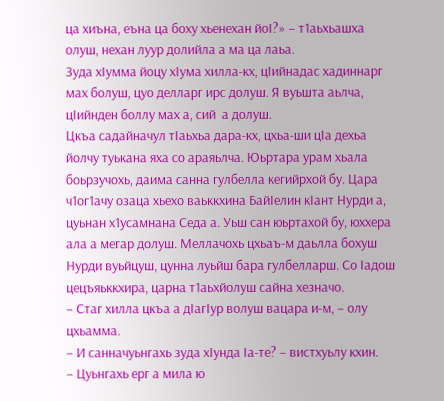ца хиъна, еъна ца боху хьенехан йоI?» – т1аьхьашха олуш, нехан луур долийла а ма ца лаьа.
Зуда хIумма йоцу хIума хилла-кх, цIийнадас хадиннарг мах болуш, цуо делларг ирс долуш. Я вуьшта аьлча, цIийнден боллу мах а, сий  а долуш.
Цкъа садайначул тIаьхьа дара-кх, цхьа-ши цIа дехьа йолчу туькана яха со араяьлча. Юьртара урам хьала боьрзучохь, даима санна гулбелла кегийрхой бу. Цара ч1ог1ачу озаца хьехо ваьккхина БайIелин кIант Нурди а, цуьнан х1усамнана Седа а. Уьш сан юьртахой бу, юххера ала а мегар долуш. Меллачохь цхьаъ-м даьлла бохуш Нурди вуьйцуш, цунна луьйш бара гулбелларш. Со Iадош цецъяьккхира, царна т1аьхйолуш сайна хезначо.
– Стаг хилла цкъа а дIагIур волуш вацара и-м, – олу цхьамма.
– И санначуьнгахь зуда хIунда Iа-те? – вистхуьлу кхин.
– Цуьнгахь ерг а мила ю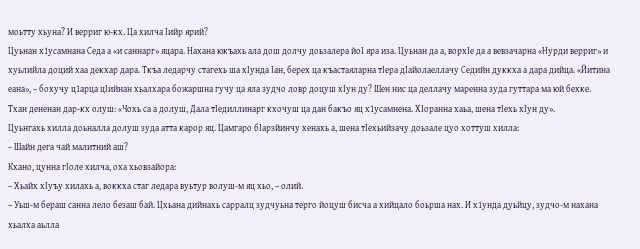моьтту хьуна? И верриг ю-кх. Ца хилча Iийр ярий?
Цуьнан х1усамнана Седа а «и саннарг» яцара. Нахана юкъахь ала дош долчу доьзалера йоI яра иза. Цуьнан да а, ворхIе да а вевзачарна «Нурди верриг» и хуьлийла доций хаа декхар дара. Ткъа ледарчу стагехь ша хIунда Iан, берех ца къастаяларна тIера дIайолаеллачу Седийн дуккха а дара дийца. «Йитина еана», – бохучу ц1арца цIийнан хьалхара божаршна гучу ца яла зудчо ловр доцуш хIун ду? Шен нис ца деллачу маренна зуда гуттара ма юй бехке.
Тхан дененан дар-кх олуш: «Чохь са а долуш, Дала тIедиллинарг кхочуш ца дан бакъо яц х1усамнена. ХIоранна хаьа, шена тIехь хIун ду».
Цуьнгахь хилла доьналла долуш зуда атта карор яц. Цамгаро бIарзйинчу хенахь а, шена тIехьийзачу доьзале цуо хоттуш хилла:
– Шайн дега чай малитний аш?
Кхано, цунна гIоле хилча, оха хьовзайора:
– Хьайх хIуъу хилахь а, воккха стаг ледара вуьтур волуш-м яц хьо, – олий.
– Уьш-м бераш санна лело безаш бай. Цхьана дийнахь сарралц зудчуьна терго йоцуш бисча а хийцало боьрша нах. И х1унда дуьйцу, зудчо-м нахана хьалха аьлла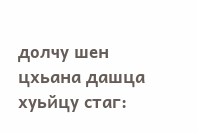долчу шен цхьана дашца хуьйцу стаг: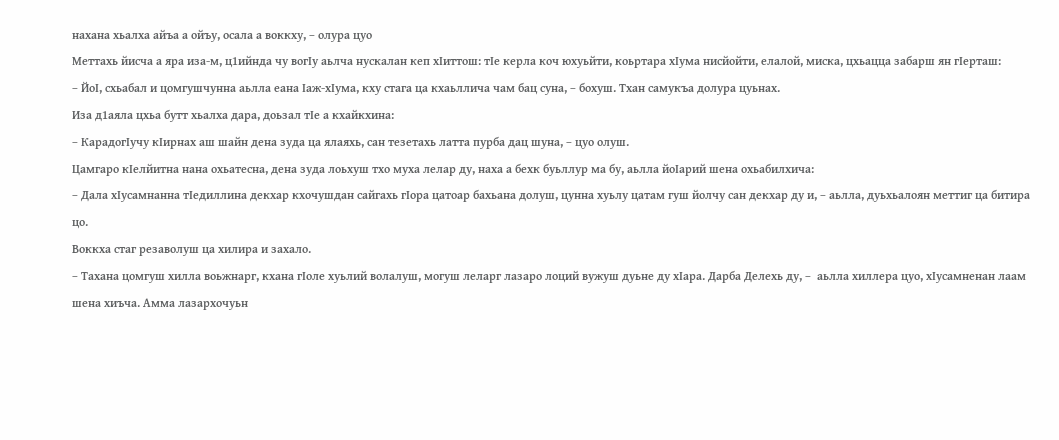нахана хьалха айъа а ойъу, осала а воккху, – олура цуо
Меттахь йисча а яра иза-м, ц1ийнда чу вогIу аьлча нускалан кеп хIиттош: тIе керла коч юхуьйти, коьртара хIума нисйойти, елалой, миска, цхьацца забарш ян гIерташ:
– ЙоI, схьабал и цомгушчунна аьлла еана Iаж-хIума, кху стага ца кхаьллича чам бац суна, – бохуш. Тхан самукъа долура цуьнах.
Иза д1аяла цхьа бутт хьалха дара, доьзал тIе а кхайкхина:
– КарадогIучу кIирнах аш шайн дена зуда ца ялаяхь, сан тезетахь латта пурба дац шуна, – цуо олуш.
Цамгаро кIелйитна нана охьатесна, дена зуда лоьхуш тхо муха лелар ду, наха а бехк буьллур ма бу, аьлла йоIарий шена охьабилхича:
– Дала хIусамнанна тIедиллина декхар кхочушдан сайгахь гIора цатоар бахьана долуш, цунна хуьлу цатам гуш йолчу сан декхар ду и, – аьлла, дуьхьалоян меттиг ца битира цо.
Воккха стаг резаволуш ца хилира и захало.
– Тахана цомгуш хилла воьжнарг, кхана гIоле хуьлий волалуш, могуш леларг лазаро лоций вужуш дуьне ду хIара. Дарба Делехь ду, –  аьлла хиллера цуо, хIусамненан лаам шена хиъча. Амма лазархочуьн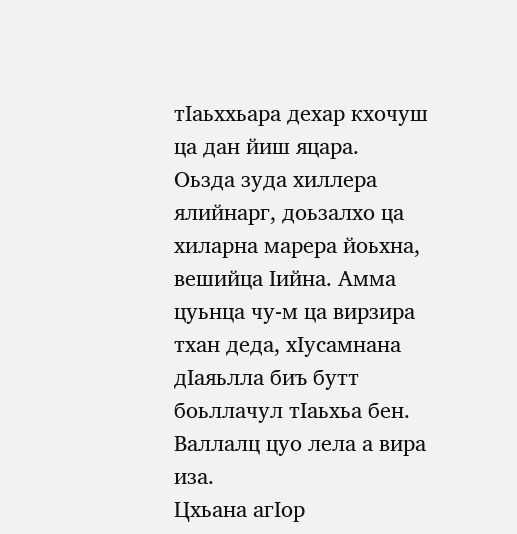тIаьххьара дехар кхочуш ца дан йиш яцара.
Оьзда зуда хиллера ялийнарг, доьзалхо ца хиларна марера йоьхна, вешийца Iийна. Амма цуьнца чу-м ца вирзира тхан деда, хIусамнана дIаяьлла биъ бутт боьллачул тIаьхьа бен. Валлалц цуо лела а вира иза.
Цхьана агIор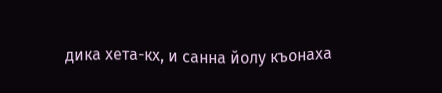дика хета-кх, и санна йолу къонаха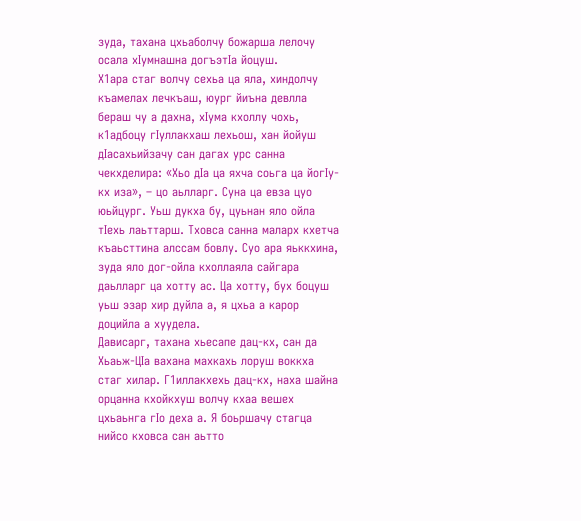зуда, тахана цхьаболчу божарша лелочу осала хIумнашна догъэтIа йоцуш.
Х1ара стаг волчу сехьа ца яла, хиндолчу къамелах лечкъаш, юург йиъна девлла бераш чу а дахна, хIума кхоллу чохь, к1адбоцу гIуллакхаш лехьош, хан йойуш дIасахьийзачу сан дагах урс санна чекхделира: «Хьо дIа ца яхча соьга ца йогIу-кх иза», – цо аьлларг. Суна ца евза цуо юьйцург. Уьш дукха бу, цуьнан яло ойла тIехь лаьттарш. Тховса санна маларх кхетча къаьсттина алссам бовлу. Суо ара яьккхина, зуда яло дог-ойла кхоллаяла сайгара даьлларг ца хотту ас. Ца хотту, бух боцуш уьш эзар хир дуйла а, я цхьа а карор доцийла а хуудела.
Дависарг, тахана хьесапе дац-кх, сан да Хьаьж-ЦIа вахана махкахь лоруш воккха стаг хилар. Г1иллакхехь дац-кх, наха шайна орцанна кхойкхуш волчу кхаа вешех цхьаьнга гIо деха а. Я боьршачу стагца нийсо кховса сан аьтто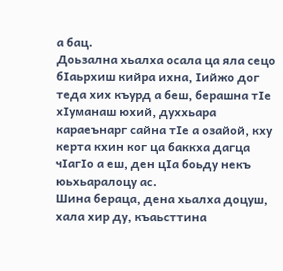а бац.
Доьзална хьалха осала ца яла сецо бIаьрхиш кийра ихна, Iийжо дог теда хих къурд а беш, берашна тIе хIуманаш юхий, духхьара караеънарг сайна тIе а озайой, кху керта кхин ког ца баккха дагца чIагIо а еш, ден цIа боьду некъ юьхьаралоцу ас.
Шина бераца, дена хьалха доцуш, хала хир ду, къаьсттина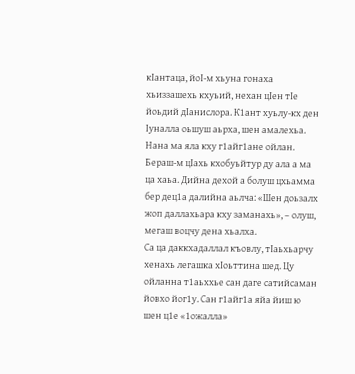кIантаца, йоI-м хьуна гонаха хьиззашехь кхуьий, нехан цIен тIе йоьдий дIанислора. К1ант хуьлу-кх ден Iуналла оьшуш аьрха, шен амалехьа. Нана ма яла кху г1айг1ане ойлан. Бераш-м цIахь кхобуьйтур ду ала а ма ца хаьа. Дийна дехой а болуш цхьамма бер дец1а далийна аьлча: «Шен доьзалх жоп даллахьара кху заманахь», – олуш, мегаш воцчу дена хьалха.
Са ца даккхадаллал къовлу, тIаьхьарчу хенахь легашка хIоьттина шед. Цу ойланна т1аьххье сан даге сатийсаман йовхо йог1у. Сан г1айг1а яйа йиш ю шен ц1е «1ожалла»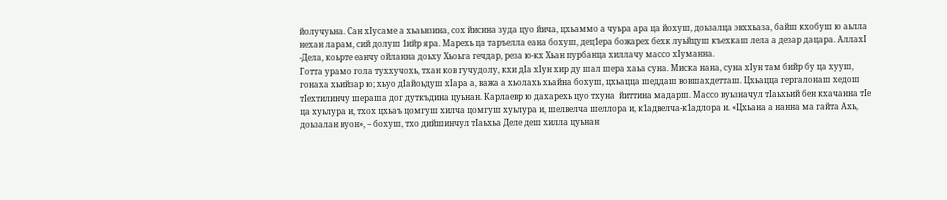йолучуьна. Сан хIусаме а хьаьвзина, сох йисина зуда цуо йича, цхьаммо а чуьра ара ца йохуш, доьзалца эвххьаза, байш кхобуш ю аьлла нехан ларам, сий долуш 1ийр яра. Марехь ца таръелла еана бохуш, дец1ера божарех бехк луьйцуш къехкаш лела а дезар дацара. АллахI -Дела, коьрте еанчу ойланна доьху Хьоьга гечдар, реза ю-кх Хьан пурбанца хиллачу массо хIуманна.
Готта урамо гола туххучохь, тхан ков гучудолу, кхи дIа хIун хир ду шал шера хаьа суна. Миска нана, суна хIун там бийр бу ца хууш, гонаха хьийзар ю; хьуо дIайоьдуш хIара а, важа а хьолахь хьайна бохуш, цхьацца шеддаш вовшахдетташ. Цхьацца гергалонаш хедош тIехтилинчу шераша дог дуткъдина цуьнан. Карлаевр ю дахарехь цуо тхуна  йиттина мадарш. Массо вуьзначул тIаьхьий бен кхачанна тIе ца хуьлура и, тхох цхьаъ цомгуш хилча цомгуш хуьлура и, шелвелча шеллора и, к1адвелча-к1адлора и. «Цхьана а нанна ма гайта Ахь, доьзалан вуон», – бохуш, тхо дийшинчул тIаьхьа Деле деш хилла цуьнан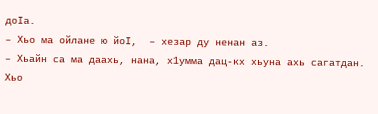доIа.
– Хьо ма ойлане ю йоI,  – хезар ду ненан аз.
– Хьайн са ма даахь, нана, х1умма дац-кх хьуна ахь сагатдан. Хьо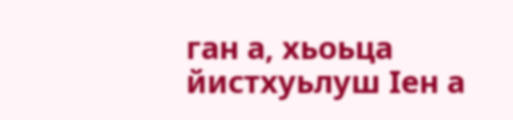ган а, хьоьца йистхуьлуш Iен а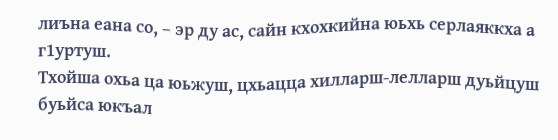лиъна еана со, – эр ду ас, сайн кхохкийна юьхь серлаяккха а г1уртуш.
Тхойша охьа ца юьжуш, цхьацца хилларш-лелларш дуьйцуш буьйса юкъал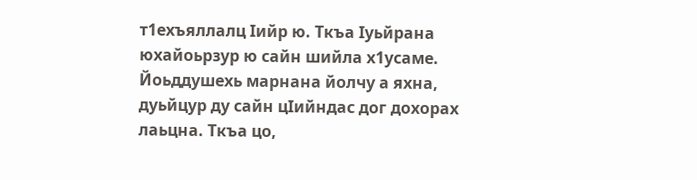т1ехъяллалц Iийр ю. Ткъа Iуьйрана юхайоьрзур ю сайн шийла х1усаме. Йоьддушехь марнана йолчу а яхна, дуьйцур ду сайн цIийндас дог дохорах лаьцна. Ткъа цо,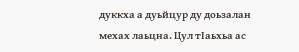дуккха а дуьйцур ду доьзалан мехах лаьцна. Цул тIаьхьа ас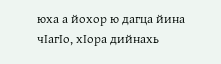юха а йохор ю дагца йина чIагIо, хIора дийнахь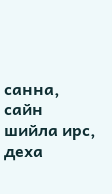санна, сайн шийла ирс, деха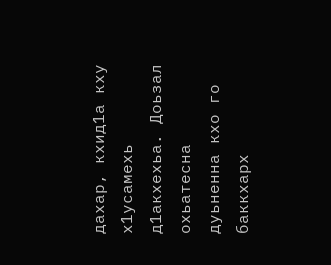дахар, кхид1а кху х1усамехь д1акхехьа. Доьзал охьатесна дуьненна кхо го баккхарх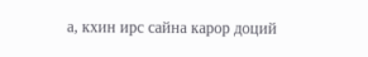а, кхин ирс сайна карор доций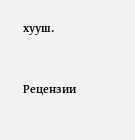хууш.


Рецензии